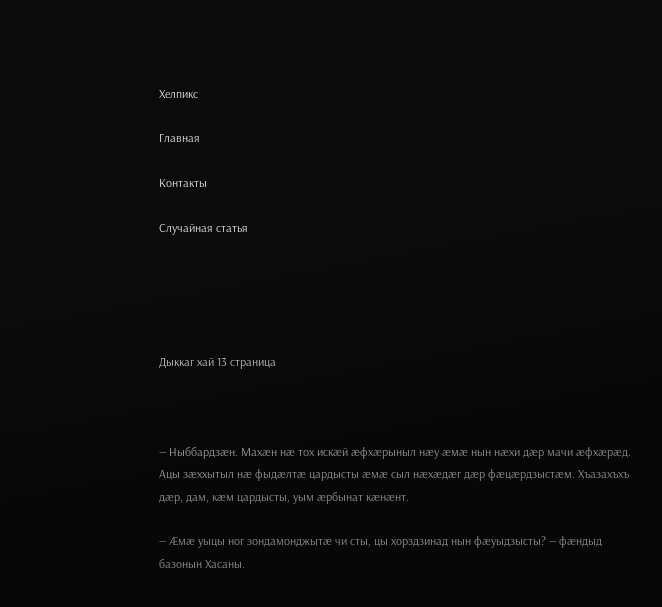Хелпикс

Главная

Контакты

Случайная статья





Дыккаг хай 13 страница



— Ныббардзæн. Махæн нæ тох искæй æфхæрыныл нæу æмæ нын нæхи дæр мачи æфхæрæд. Ацы зæххытыл нæ фыдæлтæ цардысты æмæ сыл нæхæдæг дæр фæцæрдзыстæм. Хъазахъхъ дæр, дам, кæм цардысты, уым æрбынат кæнæнт.

— Æмæ уыцы ног зондамонджытæ чи сты, цы хорздзинад нын фæуыдзысты? — фæндыд базонын Хасаны.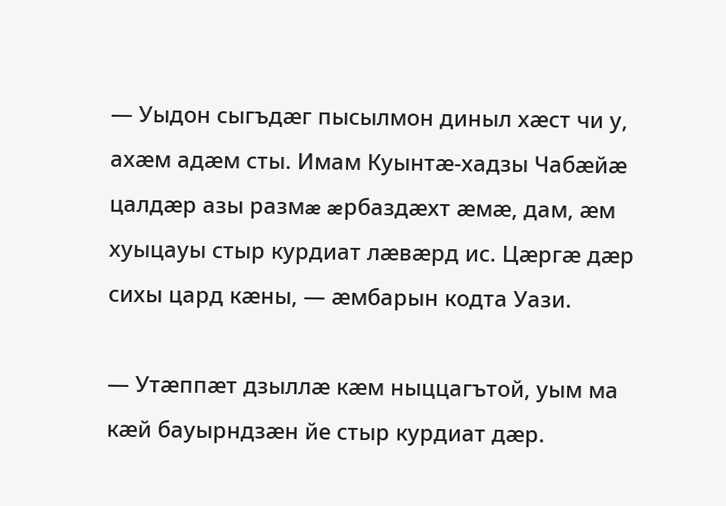— Уыдон сыгъдæг пысылмон диныл хæст чи у, ахæм адæм сты. Имам Куынтæ-хадзы Чабæйæ цалдæр азы размæ æрбаздæхт æмæ, дам, æм хуыцауы стыр курдиат лæвæрд ис. Цæргæ дæр сихы цард кæны, — æмбарын кодта Уази.

— Утæппæт дзыллæ кæм ныццагътой, уым ма кæй бауырндзæн йе стыр курдиат дæр.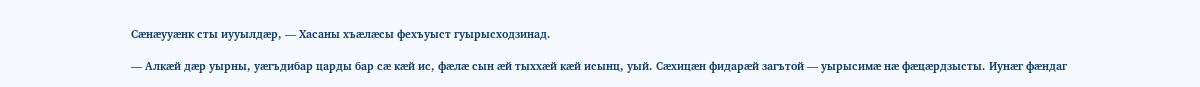Сæнæууæнк сты иууылдæр, — Хасаны хъæлæсы фехъуыст гуырысходзинад.

— Алкæй дæр уырны, уæгъдибар царды бар сæ кæй ис, фæлæ сын æй тыххæй кæй исынц, уый. Сæхицæн фидарæй загътой — уырысимæ нæ фæцæрдзысты. Иунæг фæндаг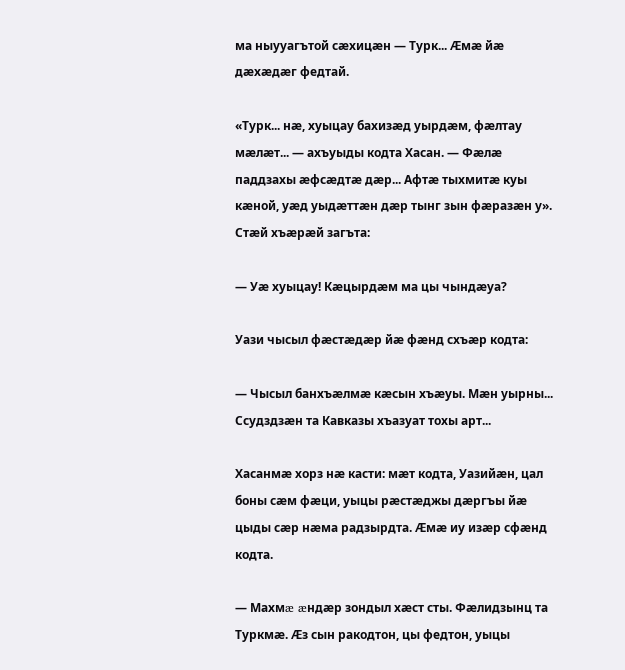ма ныууагътой сæхицæн — Турк... Æмæ йæ дæхæдæг федтай.

«Турк... нæ, хуыцау бахизæд уырдæм, фæлтау мæлæт... — ахъуыды кодта Хасан. — Фæлæ паддзахы æфсæдтæ дæр... Афтæ тыхмитæ куы кæной, уæд уыдæттæн дæр тынг зын фæразæн у». Стæй хъæрæй загъта:

— Уæ хуыцау! Кæцырдæм ма цы чындæуа?

Уази чысыл фæстæдæр йæ фæнд схъæр кодта:

— Чысыл банхъæлмæ кæсын хъæуы. Мæн уырны... Ссудздзæн та Кавказы хъазуат тохы арт...

Хасанмæ хорз нæ касти: мæт кодта, Уазийæн, цал боны сæм фæци, уыцы рæстæджы дæргъы йæ цыды сæр нæма радзырдта. Æмæ иу изæр сфæнд кодта.

— Махмæ æндæр зондыл хæст сты. Фæлидзынц та Туркмæ. Æз сын ракодтон, цы федтон, уыцы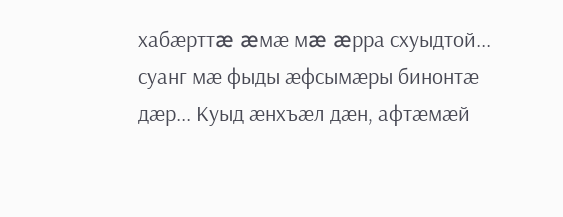хабæрттæ æмæ мæ æрра схуыдтой... суанг мæ фыды æфсымæры бинонтæ дæр... Куыд æнхъæл дæн, афтæмæй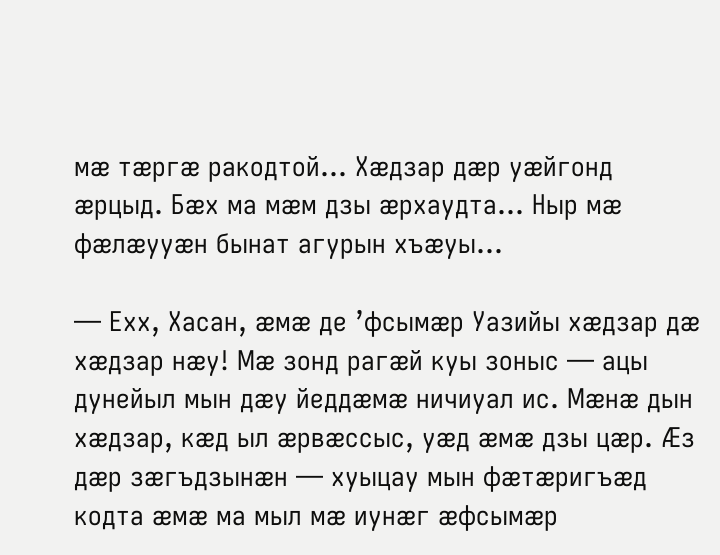мæ тæргæ ракодтой... Хæдзар дæр уæйгонд æрцыд. Бæх ма мæм дзы æрхаудта... Ныр мæ фæлæууæн бынат агурын хъæуы...

— Ехх, Хасан, æмæ де ’фсымæр Уазийы хæдзар дæ хæдзар нæу! Мæ зонд рагæй куы зоныс — ацы дунейыл мын дæу йеддæмæ ничиуал ис. Мæнæ дын хæдзар, кæд ыл æрвæссыс, уæд æмæ дзы цæр. Æз дæр зæгъдзынæн — хуыцау мын фæтæригъæд кодта æмæ ма мыл мæ иунæг æфсымæр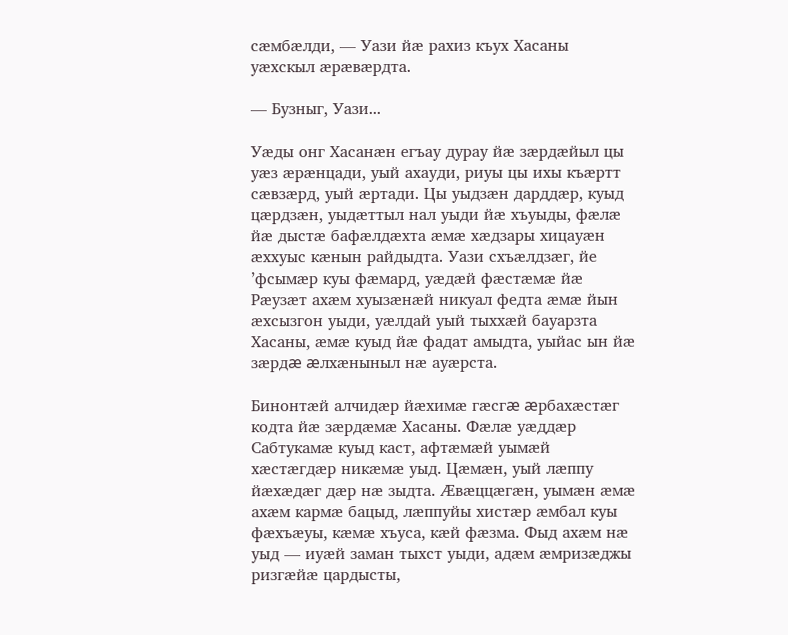сæмбæлди, — Уази йæ рахиз къух Хасаны уæхскыл æрæвæрдта.

— Бузныг, Уази...

Уæды онг Хасанæн егъау дурау йæ зæрдæйыл цы уæз æрæнцади, уый ахауди, риуы цы ихы къæртт сæвзæрд, уый æртади. Цы уыдзæн дарддæр, куыд цæрдзæн, уыдæттыл нал уыди йæ хъуыды, фæлæ йæ дыстæ бафæлдæхта æмæ хæдзары хицауæн æххуыс кæнын райдыдта. Уази схъæлдзæг, йе ’фсымæр куы фæмард, уæдæй фæстæмæ йæ Рæузæт ахæм хуызæнæй никуал федта æмæ йын æхсызгон уыди, уæлдай уый тыххæй бауарзта Хасаны, æмæ куыд йæ фадат амыдта, уыйас ын йæ зæрдæ æлхæныныл нæ ауæрста.

Бинонтæй алчидæр йæхимæ гæсгæ æрбахæстæг кодта йæ зæрдæмæ Хасаны. Фæлæ уæддæр Сабтукамæ куыд каст, афтæмæй уымæй хæстæгдæр никæмæ уыд. Цæмæн, уый лæппу йæхæдæг дæр нæ зыдта. Æвæццæгæн, уымæн æмæ ахæм кармæ бацыд, лæппуйы хистæр æмбал куы фæхъæуы, кæмæ хъуса, кæй фæзма. Фыд ахæм нæ уыд — иуæй заман тыхст уыди, адæм æмризæджы ризгæйæ цардысты,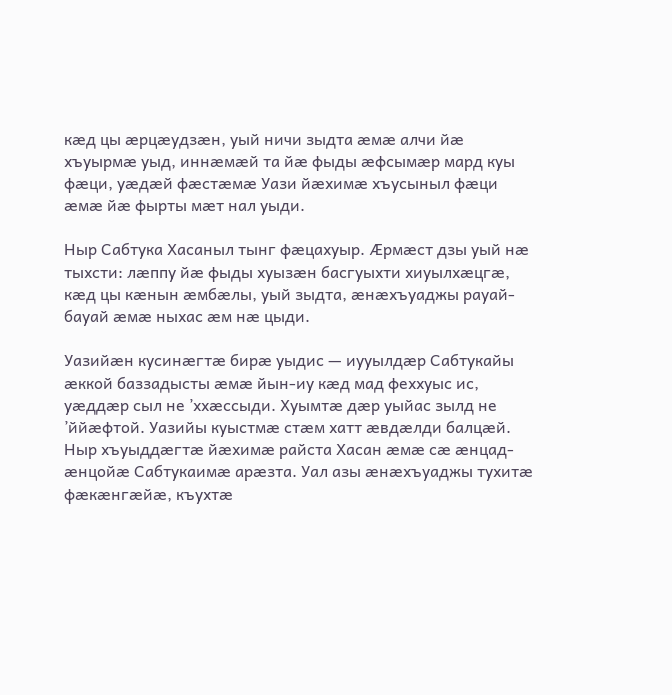кæд цы æрцæудзæн, уый ничи зыдта æмæ алчи йæ хъуырмæ уыд, иннæмæй та йæ фыды æфсымæр мард куы фæци, уæдæй фæстæмæ Уази йæхимæ хъусыныл фæци æмæ йæ фырты мæт нал уыди.

Ныр Сабтука Хасаныл тынг фæцахуыр. Æрмæст дзы уый нæ тыхсти: лæппу йæ фыды хуызæн басгуыхти хиуылхæцгæ, кæд цы кæнын æмбæлы, уый зыдта, æнæхъуаджы рауай-бауай æмæ ныхас æм нæ цыди.

Уазийæн кусинæгтæ бирæ уыдис — иууылдæр Сабтукайы æккой баззадысты æмæ йын-иу кæд мад феххуыс ис, уæддæр сыл не ’ххæссыди. Хуымтæ дæр уыйас зылд не ’ййæфтой. Уазийы куыстмæ стæм хатт æвдæлди балцæй. Ныр хъуыддæгтæ йæхимæ райста Хасан æмæ сæ æнцад-æнцойæ Сабтукаимæ арæзта. Уал азы æнæхъуаджы тухитæ фæкæнгæйæ, къухтæ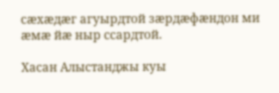сæхæдæг агуырдтой зæрдæфæндон ми æмæ йæ ныр ссардтой.

Хасан Алыстанджы куы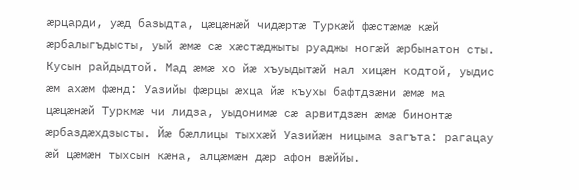æрцарди, уæд базыдта, цæцæнæй чидæртæ Туркæй фæстæмæ кæй æрбалыгъдысты, уый æмæ сæ хæстæджыты руаджы ногæй æрбынатон сты. Кусын райдыдтой. Мад æмæ хо йæ хъуыдытæй нал хицæн кодтой, уыдис æм ахæм фæнд: Уазийы фæрцы æхца йæ къухы бафтдзæни æмæ ма цæцæнæй Туркмæ чи лидза, уыдонимæ сæ арвитдзæн æмæ бинонтæ æрбаздæхдзысты. Йæ бæллицы тыххæй Уазийæн ницыма загъта: рагацау æй цæмæн тыхсын кæна, алцæмæн дæр афон вæййы.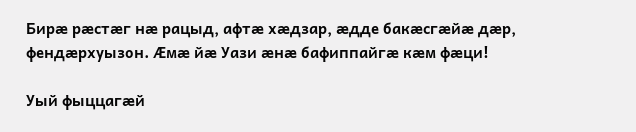Бирæ рæстæг нæ рацыд, афтæ хæдзар, æдде бакæсгæйæ дæр, фендæрхуызон. Æмæ йæ Уази æнæ бафиппайгæ кæм фæци!

Уый фыццагæй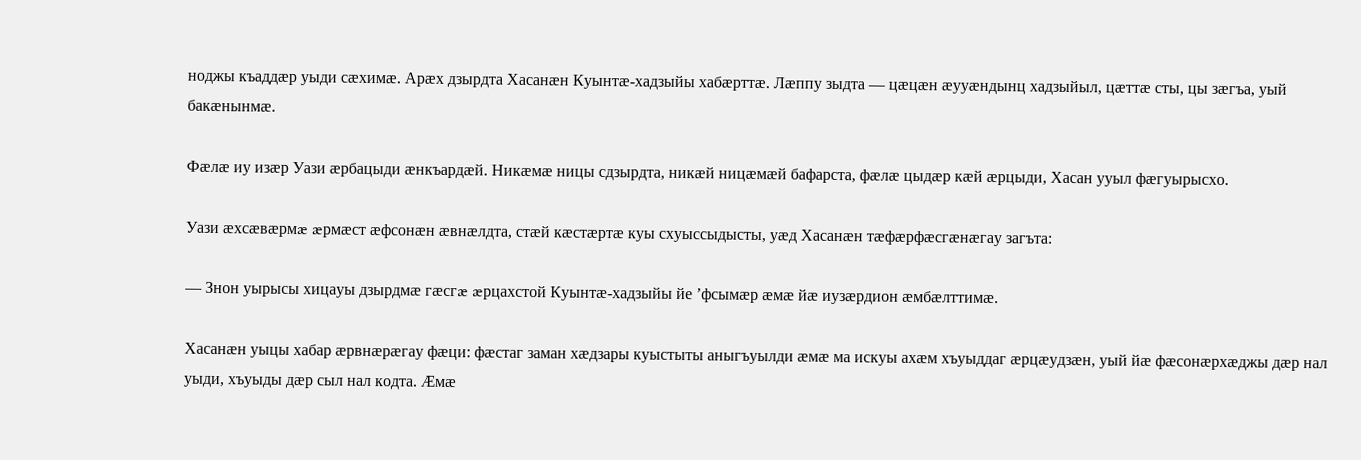ноджы къаддæр уыди сæхимæ. Арæх дзырдта Хасанæн Куынтæ-хадзыйы хабæрттæ. Лæппу зыдта — цæцæн æууæндынц хадзыйыл, цæттæ сты, цы зæгъа, уый бакæнынмæ.

Фæлæ иу изæр Уази æрбацыди æнкъардæй. Никæмæ ницы сдзырдта, никæй ницæмæй бафарста, фæлæ цыдæр кæй æрцыди, Хасан ууыл фæгуырысхо.

Уази æхсæвæрмæ æрмæст æфсонæн æвнæлдта, стæй кæстæртæ куы схуыссыдысты, уæд Хасанæн тæфæрфæсгæнæгау загъта:

— Знон уырысы хицауы дзырдмæ гæсгæ æрцахстой Куынтæ-хадзыйы йе ’фсымæр æмæ йæ иузæрдион æмбæлттимæ.

Хасанæн уыцы хабар æрвнæрæгау фæци: фæстаг заман хæдзары куыстыты аныгъуылди æмæ ма искуы ахæм хъуыддаг æрцæудзæн, уый йæ фæсонæрхæджы дæр нал уыди, хъуыды дæр сыл нал кодта. Æмæ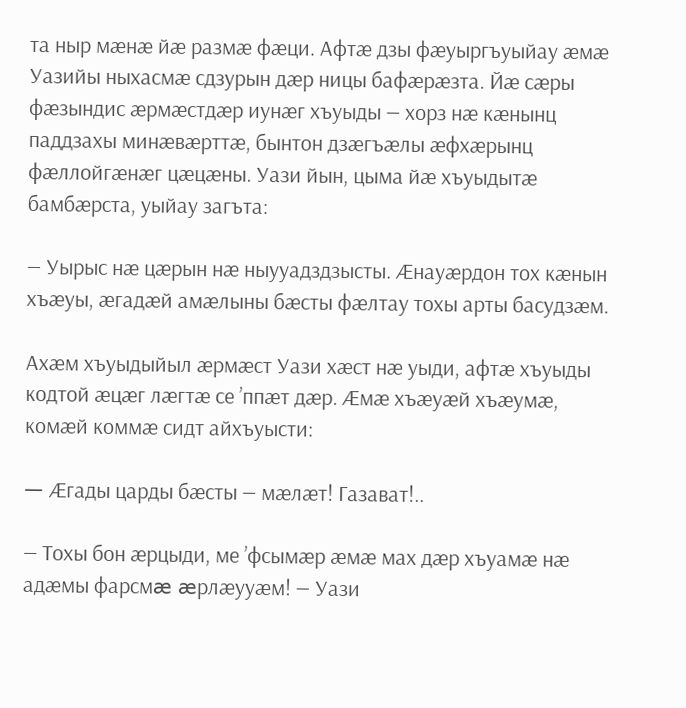та ныр мæнæ йæ размæ фæци. Афтæ дзы фæуыргъуыйау æмæ Уазийы ныхасмæ сдзурын дæр ницы бафæрæзта. Йæ сæры фæзындис æрмæстдæр иунæг хъуыды — хорз нæ кæнынц паддзахы минæвæрттæ, бынтон дзæгъæлы æфхæрынц фæллойгæнæг цæцæны. Уази йын, цыма йæ хъуыдытæ бамбæрста, уыйау загъта:

— Уырыс нæ цæрын нæ ныууадздзысты. Æнауæрдон тох кæнын хъæуы, æгадæй амæлыны бæсты фæлтау тохы арты басудзæм.

Ахæм хъуыдыйыл æрмæст Уази хæст нæ уыди, афтæ хъуыды кодтой æцæг лæгтæ се ’ппæт дæр. Æмæ хъæуæй хъæумæ, комæй коммæ сидт айхъуысти:

— Æгады царды бæсты — мæлæт! Газават!..

— Тохы бон æрцыди, ме ’фсымæр æмæ мах дæр хъуамæ нæ адæмы фарсмæ æрлæууæм! — Уази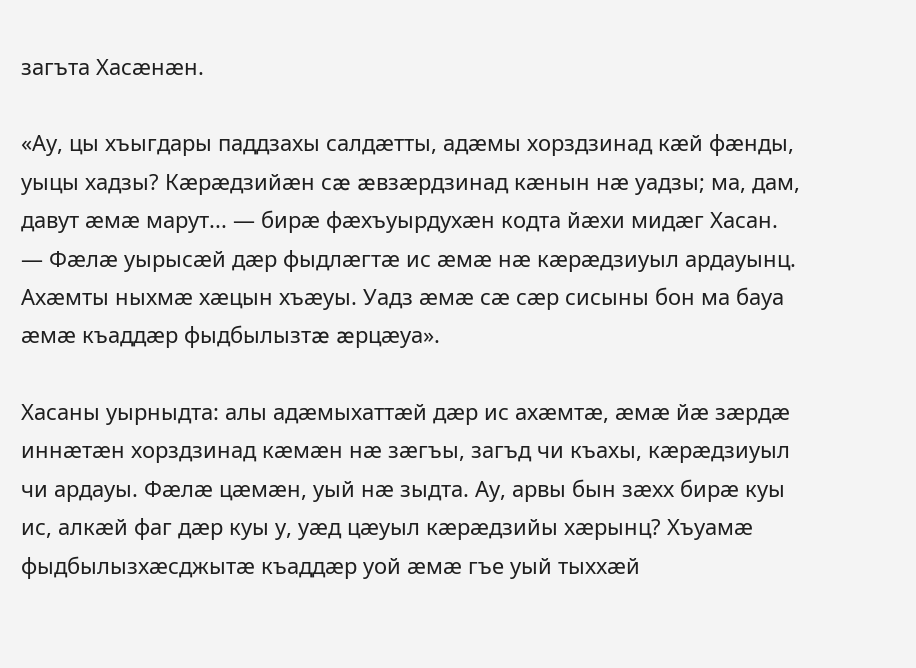загъта Хасæнæн.

«Ау, цы хъыгдары паддзахы салдæтты, адæмы хорздзинад кæй фæнды, уыцы хадзы? Кæрæдзийæн сæ æвзæрдзинад кæнын нæ уадзы; ма, дам, давут æмæ марут... — бирæ фæхъуырдухæн кодта йæхи мидæг Хасан. — Фæлæ уырысæй дæр фыдлæгтæ ис æмæ нæ кæрæдзиуыл ардауынц. Ахæмты ныхмæ хæцын хъæуы. Уадз æмæ сæ сæр сисыны бон ма бауа æмæ къаддæр фыдбылызтæ æрцæуа».

Хасаны уырныдта: алы адæмыхаттæй дæр ис ахæмтæ, æмæ йæ зæрдæ иннæтæн хорздзинад кæмæн нæ зæгъы, загъд чи къахы, кæрæдзиуыл чи ардауы. Фæлæ цæмæн, уый нæ зыдта. Ау, арвы бын зæхх бирæ куы ис, алкæй фаг дæр куы у, уæд цæуыл кæрæдзийы хæрынц? Хъуамæ фыдбылызхæсджытæ къаддæр уой æмæ гъе уый тыххæй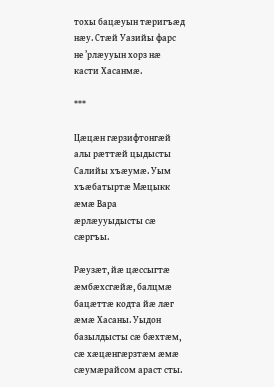тохы бацæуын тæригъæд нæу. Стæй Уазийы фарс не ’рлæууын хорз нæ касти Хасанмæ.

***

Цæцæн гæрзифтонгæй алы рæттæй цыдысты Салийы хъæумæ. Уым хъæбатыртæ Мæцыкк æмæ Вара æрлæууыдысты сæ сæргъы.

Рæузæт, йæ цæссыгтæ æмбæхсгæйæ, балцмæ бацæттæ кодта йæ лæг æмæ Хасаны. Уыдон базылдысты сæ бæхтæм, сæ хæцæнгæрзтæм æмæ сæумæрайсом араст сты.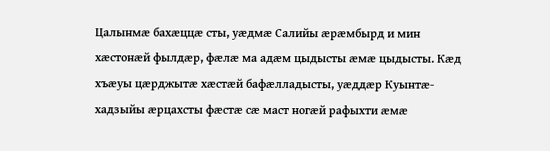Цалынмæ бахæццæ сты, уæдмæ Салийы æрæмбырд и мин хæстонæй фылдæр, фæлæ ма адæм цыдысты æмæ цыдысты. Кæд хъæуы цæрджытæ хæстæй бафæлладысты, уæддæр Куынтæ-хадзыйы æрцахсты фæстæ сæ маст ногæй рафыхти æмæ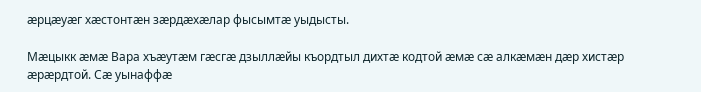æрцæуæг хæстонтæн зæрдæхæлар фысымтæ уыдысты.

Мæцыкк æмæ Вара хъæутæм гæсгæ дзыллæйы къордтыл дихтæ кодтой æмæ сæ алкæмæн дæр хистæр æрæрдтой. Сæ уынаффæ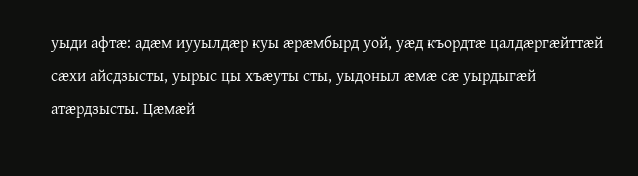уыди афтæ: адæм иууылдæр куы æрæмбырд уой, уæд къордтæ цалдæргæйттæй сæхи айсдзысты, уырыс цы хъæуты сты, уыдоныл æмæ сæ уырдыгæй атæрдзысты. Цæмæй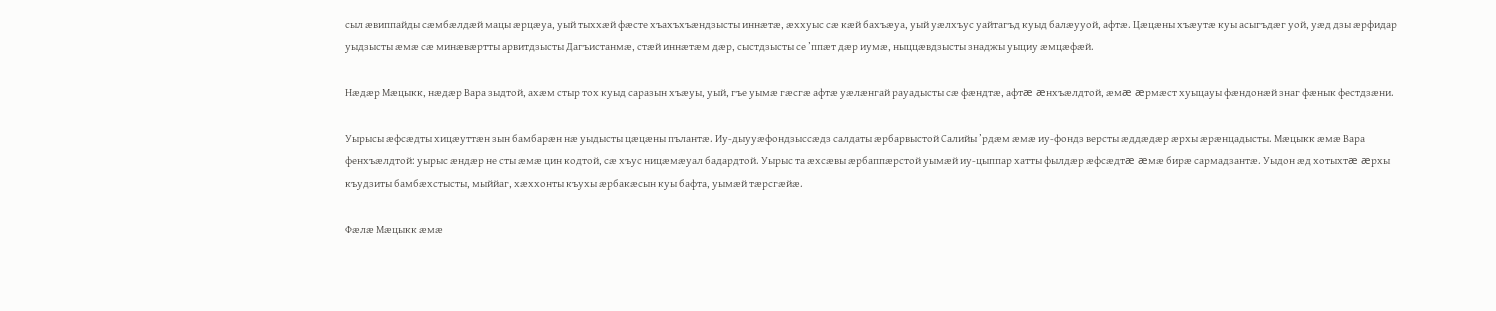сыл æвиппайды сæмбæлдæй мацы æрцæуа, уый тыххæй фæсте хъахъхъæндзысты иннæтæ, æххуыс сæ кæй бахъæуа, уый уæлхъус уайтагъд куыд балæууой, афтæ. Цæцæны хъæутæ куы асыгъдæг уой, уæд дзы æрфидар уыдзысты æмæ сæ минæвæртты арвитдзысты Дагъистанмæ, стæй иннæтæм дæр, сыстдзысты се ’ппæт дæр иумæ, ныццæвдзысты знаджы уыциу æмцæфæй.

Нæдæр Мæцыкк, нæдæр Вара зыдтой, ахæм стыр тох куыд саразын хъæуы, уый, гъе уымæ гæсгæ афтæ уæлæнгай рауадысты сæ фæндтæ, афтæ æнхъæлдтой, æмæ æрмæст хуыцауы фæндонæй знаг фæнык фестдзæни.

Уырысы æфсæдты хицæуттæн зын бамбарæн нæ уыдысты цæцæны пълантæ. Иу-дыууæфондзыссæдз салдаты æрбарвыстой Салийы ’рдæм æмæ иу-фондз версты æддæдæр æрхы æрæнцадысты. Мæцыкк æмæ Вара фенхъæлдтой: уырыс æндæр не сты æмæ цин кодтой, сæ хъус ницæмæуал бадардтой. Уырыс та æхсæвы æрбаппæрстой уымæй иу-цыппар хатты фылдæр æфсæдтæ æмæ бирæ сармадзантæ. Уыдон æд хотыхтæ æрхы къудзиты бамбæхстысты, мыййаг, хæххонты къухы æрбакæсын куы бафта, уымæй тæрсгæйæ.

Фæлæ Мæцыкк æмæ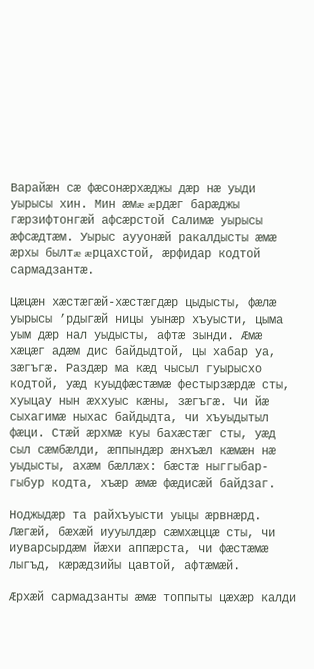Варайæн сæ фæсонæрхæджы дæр нæ уыди уырысы хин. Мин æмæ æрдæг барæджы гæрзифтонгæй афсæрстой Салимæ уырысы æфсæдтæм. Уырыс аууонæй ракалдысты æмæ æрхы былтæ æрцахстой, æрфидар кодтой сармадзантæ.

Цæцæн хæстæгæй-хæстæгдæр цыдысты, фæлæ уырысы ’рдыгæй ницы уынæр хъуысти, цыма уым дæр нал уыдысты, афтæ зынди. Æмæ хæцæг адæм дис байдыдтой, цы хабар уа, зæгъгæ. Раздæр ма кæд чысыл гуырысхо кодтой, уæд куыдфæстæмæ фестырзæрдæ сты, хуыцау нын æххуыс кæны, зæгъгæ. Чи йæ сыхагимæ ныхас байдыдта, чи хъуыдытыл фæци. Стæй æрхмæ куы бахæстæг сты, уæд сыл сæмбæлди, æппындæр æнхъæл кæмæн нæ уыдысты, ахæм бæллæх: бæстæ ныггыбар-гыбур кодта, хъæр æмæ фæдисæй байдзаг.

Ноджыдæр та райхъуысти уыцы æрвнæрд. Лæгæй, бæхæй иууылдæр сæмхæццæ сты, чи иуварсырдæм йæхи аппæрста, чи фæстæмæ лыгъд, кæрæдзийы цавтой, афтæмæй.

Æрхæй сармадзанты æмæ топпыты цæхæр калди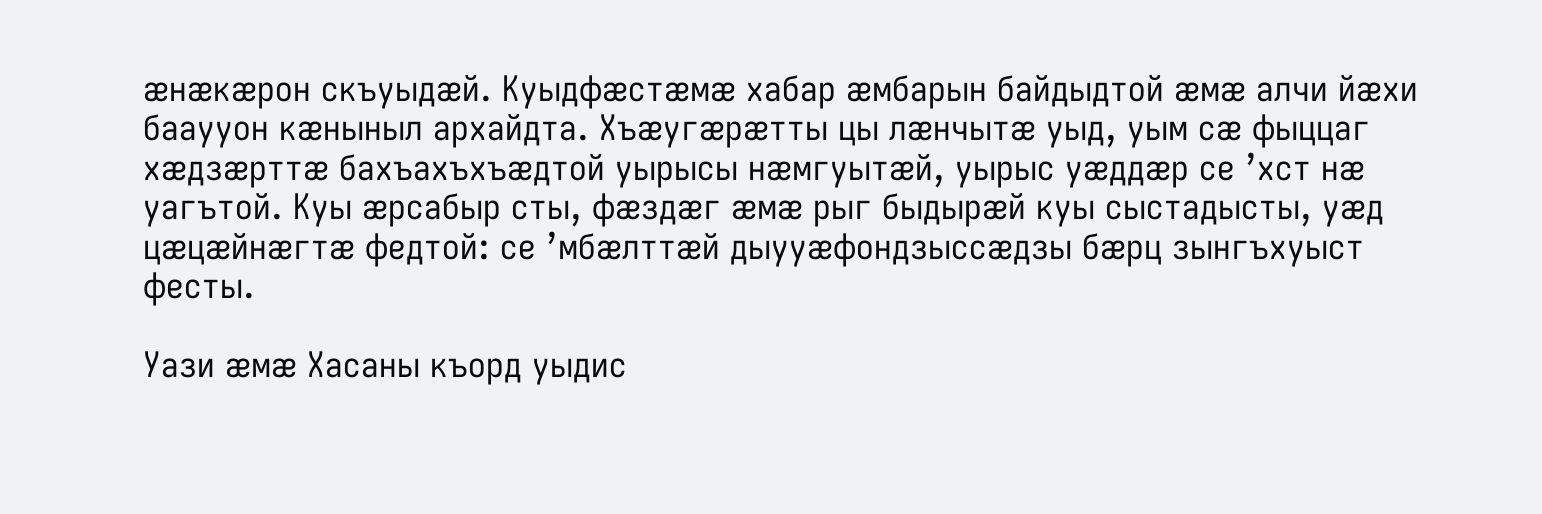æнæкæрон скъуыдæй. Куыдфæстæмæ хабар æмбарын байдыдтой æмæ алчи йæхи бааууон кæныныл архайдта. Хъæугæрæтты цы лæнчытæ уыд, уым сæ фыццаг хæдзæрттæ бахъахъхъæдтой уырысы нæмгуытæй, уырыс уæддæр се ’хст нæ уагътой. Куы æрсабыр сты, фæздæг æмæ рыг быдырæй куы сыстадысты, уæд цæцæйнæгтæ федтой: се ’мбæлттæй дыууæфондзыссæдзы бæрц зынгъхуыст фесты.

Уази æмæ Хасаны къорд уыдис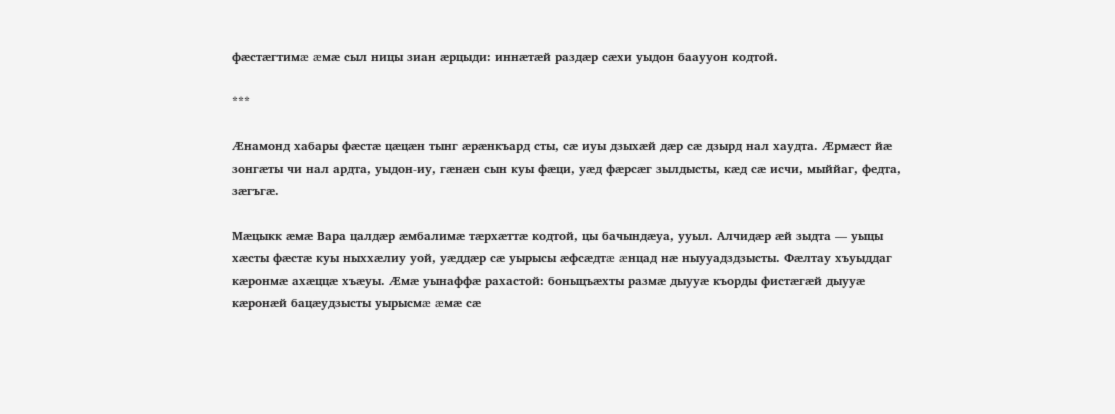фæстæгтимæ æмæ сыл ницы зиан æрцыди: иннæтæй раздæр сæхи уыдон бааууон кодтой.

***

Æнамонд хабары фæстæ цæцæн тынг æрæнкъард сты, сæ иуы дзыхæй дæр сæ дзырд нал хаудта. Æрмæст йæ зонгæты чи нал ардта, уыдон-иу, гæнæн сын куы фæци, уæд фæрсæг зылдысты, кæд сæ исчи, мыййаг, федта, зæгъгæ.

Мæцыкк æмæ Вара цалдæр æмбалимæ тæрхæттæ кодтой, цы бачындæуа, ууыл. Алчидæр æй зыдта — уыцы хæсты фæстæ куы ныххæлиу уой, уæддæр сæ уырысы æфсæдтæ æнцад нæ ныууадздзысты. Фæлтау хъуыддаг кæронмæ ахæццæ хъæуы. Æмæ уынаффæ рахастой: боныцъæхты размæ дыууæ къорды фистæгæй дыууæ кæронæй бацæудзысты уырысмæ æмæ сæ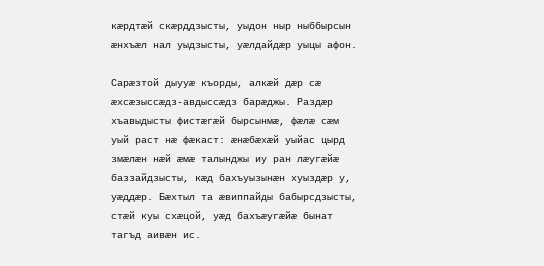кæрдтæй скæрддзысты, уыдон ныр ныббырсын æнхъæл нал уыдзысты, уæлдайдæр уыцы афон.

Сарæзтой дыууæ къорды, алкæй дæр сæ æхсæзыссæдз-авдыссæдз барæджы. Раздæр хъавыдысты фистæгæй бырсынмæ, фæлæ сæм уый раст нæ фæкаст: æнæбæхæй уыйас цырд змæлæн нæй æмæ талынджы иу ран лæугæйæ баззайдзысты, кæд бахъуызынæн хуыздæр у, уæддæр. Бæхтыл та æвиппайды бабырсдзысты, стæй куы схæцой, уæд бахъæугæйæ бынат тагъд аивæн ис.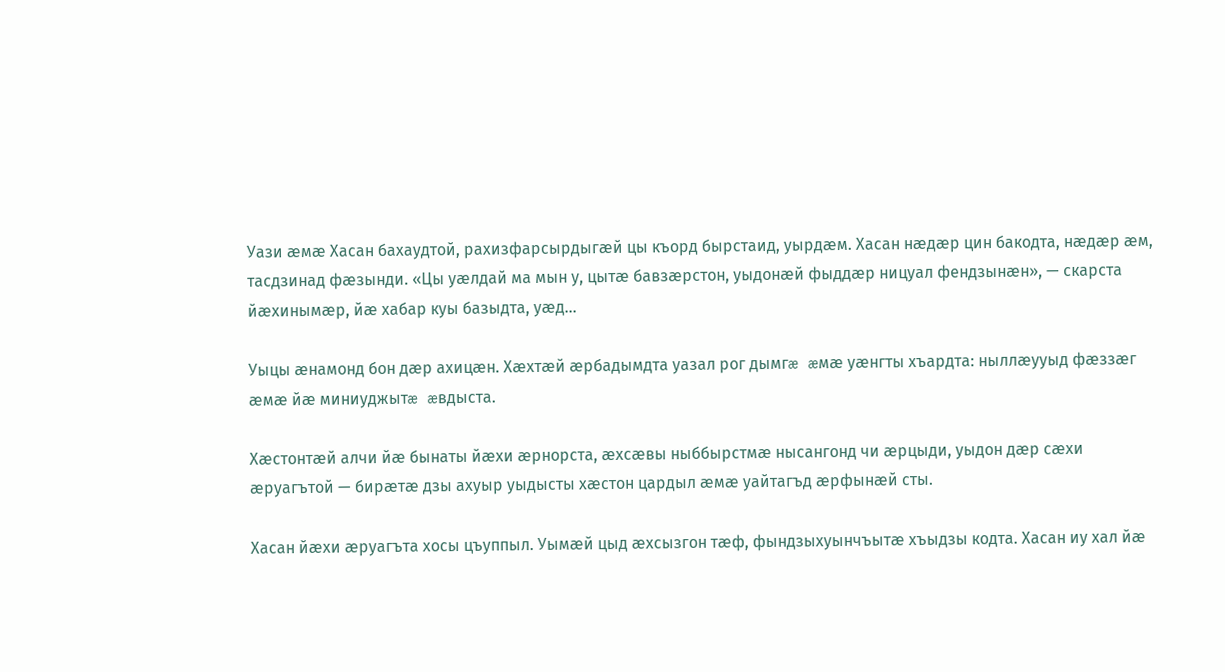Уази æмæ Хасан бахаудтой, рахизфарсырдыгæй цы къорд бырстаид, уырдæм. Хасан нæдæр цин бакодта, нæдæр æм, тасдзинад фæзынди. «Цы уæлдай ма мын у, цытæ бавзæрстон, уыдонæй фыддæр ницуал фендзынæн», — скарста йæхинымæр, йæ хабар куы базыдта, уæд...

Уыцы æнамонд бон дæр ахицæн. Хæхтæй æрбадымдта уазал рог дымгæ æмæ уæнгты хъардта: ныллæууыд фæззæг æмæ йæ миниуджытæ æвдыста.

Хæстонтæй алчи йæ бынаты йæхи æрнорста, æхсæвы ныббырстмæ нысангонд чи æрцыди, уыдон дæр сæхи æруагътой — бирæтæ дзы ахуыр уыдысты хæстон цардыл æмæ уайтагъд æрфынæй сты.

Хасан йæхи æруагъта хосы цъуппыл. Уымæй цыд æхсызгон тæф, фындзыхуынчъытæ хъыдзы кодта. Хасан иу хал йæ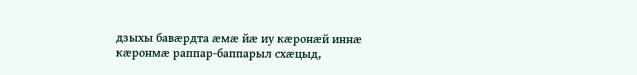дзыхы бавæрдта æмæ йæ иу кæронæй иннæ кæронмæ раппар-баппарыл схæцыд,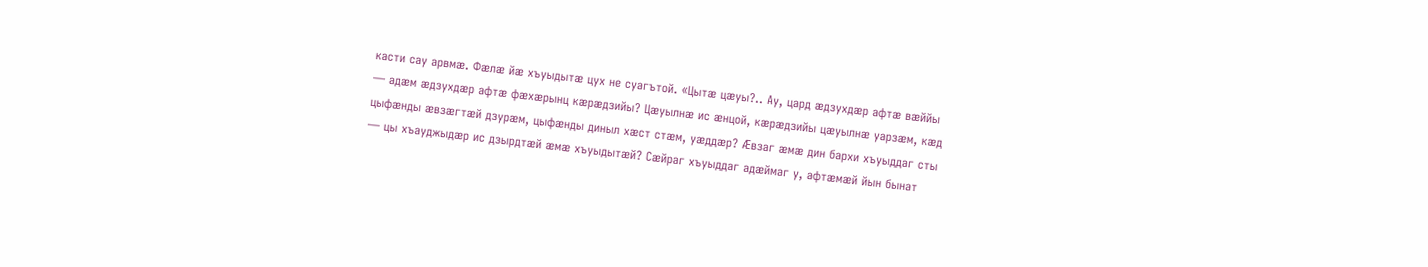касти сау арвмæ. Фæлæ йæ хъуыдытæ цух не суагътой. «Цытæ цæуы?.. Ау, цард æдзухдæр афтæ вæййы — адæм æдзухдæр афтæ фæхæрынц кæрæдзийы? Цæуылнæ ис æнцой, кæрæдзийы цæуылнæ уарзæм, кæд цыфæнды æвзæгтæй дзурæм, цыфæнды диныл хæст стæм, уæддæр? Æвзаг æмæ дин бархи хъуыддаг сты — цы хъауджыдæр ис дзырдтæй æмæ хъуыдытæй? Сæйраг хъуыддаг адæймаг у, афтæмæй йын бынат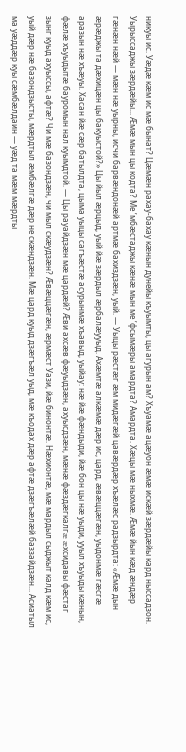никуы ис. Уæдæ кæм ис мæ бынат? Цæмæн рахау-бахау кæнын дунейы къуымты, цы агурын ам? Хъуамæ ацæуон æмæ искæй зæрдæйы кард ныссадзон. Уырыссаджы зæрдæйы... Æмæ мын цы кодта? Ме ’мбæстаджы кæнæ мын ме ’фсымæры амардта? Амардта. Хæцы мæ ныхмæ. Æмæ йын кæд æндæр гæнæн нæй — мæн нæ уырны, исчи барвæндонæй артмæ бахиздзæн, уый. — Уыцы рæстæг æм мидæгæй цавæрдæр хъæлæс радзырдта: «Æмæ дын æрæджы та дæхицæн цы бакуыстой?» Цы йыл æрцыд, уый йæ зæрдыл æрбалæууыд. Ахæмтæ алкæмæ дæр ис, цард, æвæццæгæн, уыдонмæ гæсгæ аразын нæ хъæуы. Хасан йæ сæр батылдта, цыма уыцы сагъæстæ асурынмæ хъавыд, уыйау: нæ йæ фæндыди, йæ бон цы нæ уыди, ууыл хъуыды кæнын, фæлæ хъуыдытæ бауромын нал куымдтой. — Цы рауайдзæн мæ цардæй? Æви ахсæв фæуыдзæн, ахуысдзæн, мæнæ фæздæгкалгæ æхсидавы фæстаг зынг куыд ахуыссы, афтæ? Чи мæ базондзæн, чи мыл скæудзæн? Æвæццæгæн, æрмæст Уази, йæ бинонтæ. Нæхионтæ, мæ мардыл сыджыт калд кæм ис, уый дæр нæ базондзысты, мæрдтыл æмбæлгæ дæр не скæндзæн. Мæ цард куыд дзæгъæл уыд, мæ къодах дæр афтæ дзæгъæлæй баззайдзæн... Асиатыл ма уæддæр куы сæмбæлдаин — уæд та мæм мæрдты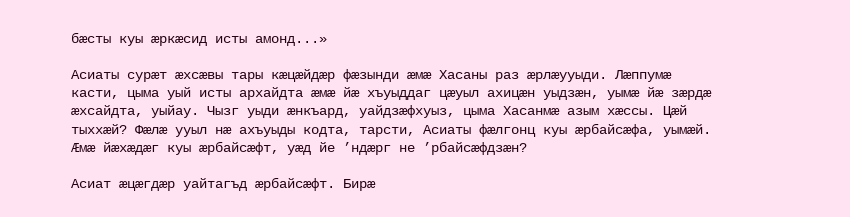бæсты куы æркæсид исты амонд...»

Асиаты сурæт æхсæвы тары кæцæйдæр фæзынди æмæ Хасаны раз æрлæууыди. Лæппумæ касти, цыма уый исты архайдта æмæ йæ хъуыддаг цæуыл ахицæн уыдзæн, уымæ йæ зæрдæ æхсайдта, уыйау. Чызг уыди æнкъард, уайдзæфхуыз, цыма Хасанмæ азым хæссы. Цæй тыххæй? Фæлæ ууыл нæ ахъуыды кодта, тарсти, Асиаты фæлгонц куы æрбайсæфа, уымæй. Æмæ йæхæдæг куы æрбайсæфт, уæд йе ’ндæрг не ’рбайсæфдзæн?

Асиат æцæгдæр уайтагъд æрбайсæфт. Бирæ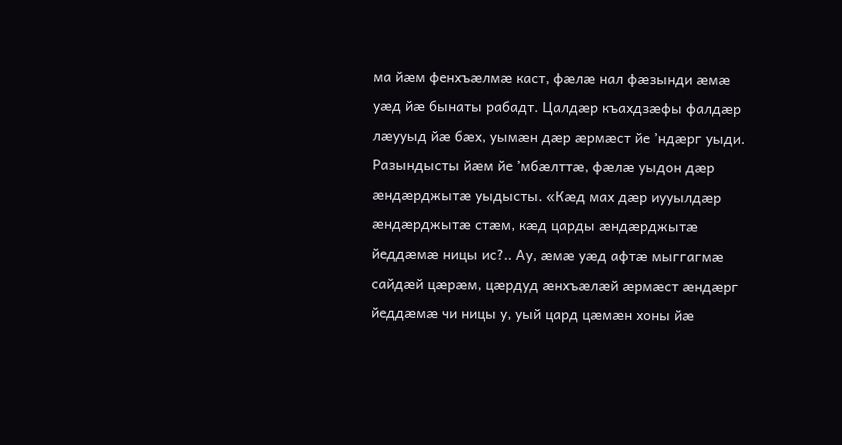ма йæм фенхъæлмæ каст, фæлæ нал фæзынди æмæ уæд йæ бынаты рабадт. Цалдæр къахдзæфы фалдæр лæууыд йæ бæх, уымæн дæр æрмæст йе ’ндæрг уыди. Разындысты йæм йе ’мбæлттæ, фæлæ уыдон дæр æндæрджытæ уыдысты. «Кæд мах дæр иууылдæр æндæрджытæ стæм, кæд царды æндæрджытæ йеддæмæ ницы ис?.. Ау, æмæ уæд афтæ мыггагмæ сайдæй цæрæм, цæрдуд æнхъæлæй æрмæст æндæрг йеддæмæ чи ницы у, уый цард цæмæн хоны йæ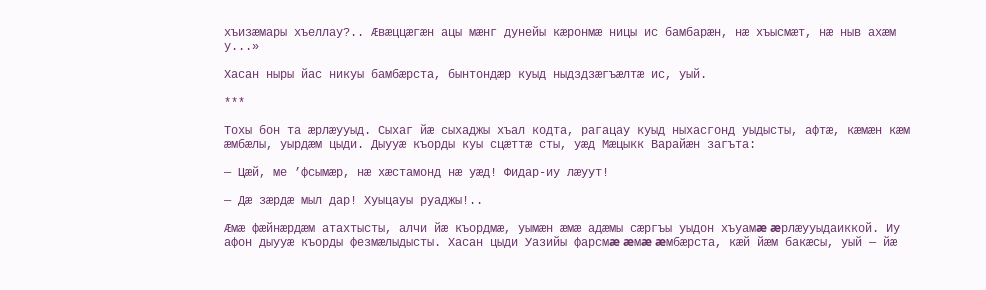хъизæмары хъеллау?.. Æвæццæгæн ацы мæнг дунейы кæронмæ ницы ис бамбарæн, нæ хъысмæт, нæ ныв ахæм у...»

Хасан ныры йас никуы бамбæрста, бынтондæр куыд ныдздзæгъæлтæ ис, уый.

***

Тохы бон та æрлæууыд. Сыхаг йæ сыхаджы хъал кодта, рагацау куыд ныхасгонд уыдысты, афтæ, кæмæн кæм æмбæлы, уырдæм цыди. Дыууæ къорды куы сцæттæ сты, уæд Мæцыкк Варайæн загъта:

— Цæй, ме ’фсымæр, нæ хæстамонд нæ уæд! Фидар-иу лæуут!

— Дæ зæрдæ мыл дар! Хуыцауы руаджы!..

Æмæ фæйнæрдæм атахтысты, алчи йæ къордмæ, уымæн æмæ адæмы сæргъы уыдон хъуамæ æрлæууыдаиккой. Иу афон дыууæ къорды фезмæлыдысты. Хасан цыди Уазийы фарсмæ æмæ æмбæрста, кæй йæм бакæсы, уый — йæ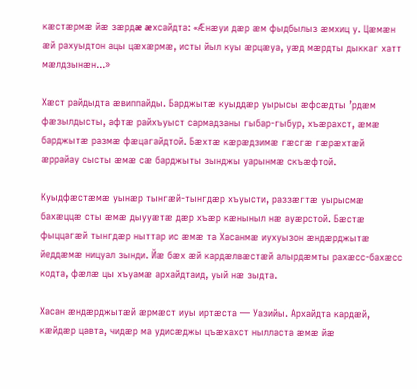кæстæрмæ йæ зæрдæ æхсайдта: «Æнæуи дæр æм фыдбылыз æмхиц у. Цæмæн æй рахуыдтон ацы цæхæрмæ, исты йыл куы æрцæуа, уæд мæрдты дыккаг хатт мæлдзынæн...»

Хæст райдыдта æвиппайды. Барджытæ куыддæр уырысы æфсæдты ’рдæм фæзылдысты, афтæ райхъуыст сармадзаны гыбар-гыбур, хъæрахст, æмæ барджытæ размæ фæцагайдтой. Бæхтæ кæрæдзимæ гæсгæ гæрæхтæй æррайау сысты æмæ сæ барджыты зынджы уарынмæ скъæфтой.

Куыдфæстæмæ уынæр тынгæй-тынгдæр хъуысти, раззæгтæ уырысмæ бахæццæ сты æмæ дыууæтæ дæр хъæр кæныныл нæ ауæрстой. Бæстæ фыццагæй тынгдæр ныттар ис æмæ та Хасанмæ иухуызон æндæрджытæ йеддæмæ ницуал зынди. Йæ бæх æй кардæлвæстæй алырдæмты рахæсс-бахæсс кодта, фæлæ цы хъуамæ архайдтаид, уый нæ зыдта.

Хасан æндæрджытæй æрмæст иуы иртæста — Уазийы. Архайдта кардæй, кæйдæр цавта, чидæр ма удисæджы цъæхахст нылласта æмæ йæ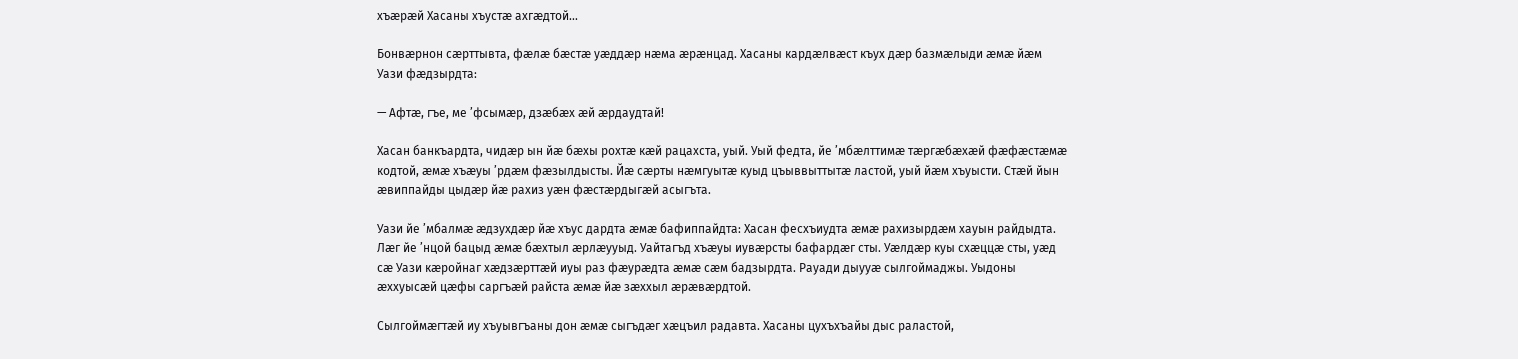хъæрæй Хасаны хъустæ ахгæдтой...

Бонвæрнон сæрттывта, фæлæ бæстæ уæддæр нæма æрæнцад. Хасаны кардæлвæст къух дæр базмæлыди æмæ йæм Уази фæдзырдта:

— Афтæ, гъе, ме ’фсымæр, дзæбæх æй æрдаудтай!

Хасан банкъардта, чидæр ын йæ бæхы рохтæ кæй рацахста, уый. Уый федта, йе ’мбæлттимæ тæргæбæхæй фæфæстæмæ кодтой, æмæ хъæуы ’рдæм фæзылдысты. Йæ сæрты нæмгуытæ куыд цъыввыттытæ ластой, уый йæм хъуысти. Стæй йын æвиппайды цыдæр йæ рахиз уæн фæстæрдыгæй асыгъта.

Уази йе ’мбалмæ æдзухдæр йæ хъус дардта æмæ бафиппайдта: Хасан фесхъиудта æмæ рахизырдæм хауын райдыдта. Лæг йе ’нцой бацыд æмæ бæхтыл æрлæууыд. Уайтагъд хъæуы иувæрсты бафардæг сты. Уæлдæр куы схæццæ сты, уæд сæ Уази кæройнаг хæдзæрттæй иуы раз фæурæдта æмæ сæм бадзырдта. Рауади дыууæ сылгоймаджы. Уыдоны æххуысæй цæфы саргъæй райста æмæ йæ зæххыл æрæвæрдтой.

Сылгоймæгтæй иу хъуывгъаны дон æмæ сыгъдæг хæцъил радавта. Хасаны цухъхъайы дыс раластой,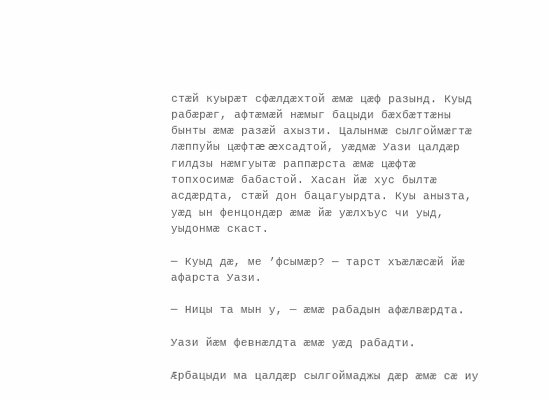стæй куырæт сфæлдæхтой æмæ цæф разынд. Куыд рабæрæг, афтæмæй нæмыг бацыди бæхбæттæны бынты æмæ разæй ахызти. Цалынмæ сылгоймæгтæ лæппуйы цæфтæ æхсадтой, уæдмæ Уази цалдæр гилдзы нæмгуытæ раппæрста æмæ цæфтæ топхосимæ бабастой. Хасан йæ хус былтæ асдæрдта, стæй дон бацагуырдта. Куы анызта, уæд ын фенцондæр æмæ йæ уæлхъус чи уыд, уыдонмæ скаст.

— Куыд дæ, ме ’фсымæр? — тарст хъæлæсæй йæ афарста Уази.

— Ницы та мын у, — æмæ рабадын афæлвæрдта.

Уази йæм февнæлдта æмæ уæд рабадти.

Æрбацыди ма цалдæр сылгоймаджы дæр æмæ сæ иу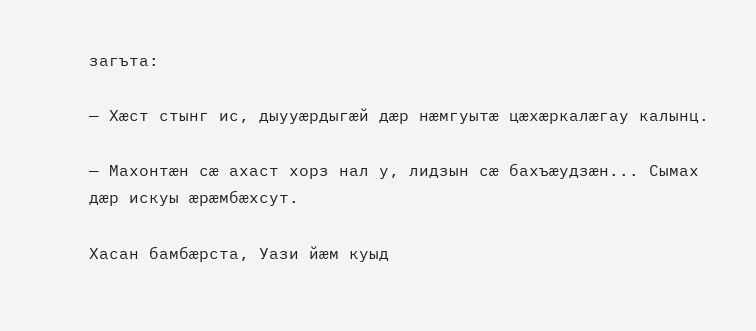загъта:

— Хæст стынг ис, дыууæрдыгæй дæр нæмгуытæ цæхæркалæгау калынц.

— Махонтæн сæ ахаст хорз нал у, лидзын сæ бахъæудзæн... Сымах дæр искуы æрæмбæхсут.

Хасан бамбæрста, Уази йæм куыд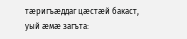тæригъæддаг цæстæй бакаст, уый æмæ загъта: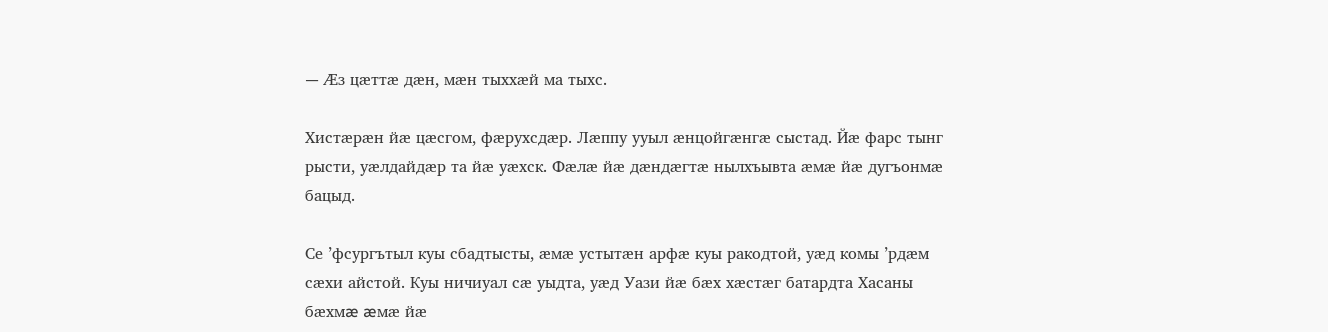— Æз цæттæ дæн, мæн тыххæй ма тыхс.

Хистæрæн йæ цæсгом, фæрухсдæр. Лæппу ууыл æнцойгæнгæ сыстад. Йæ фарс тынг рысти, уæлдайдæр та йæ уæхск. Фæлæ йæ дæндæгтæ нылхъывта æмæ йæ дугъонмæ бацыд.

Се ’фсургътыл куы сбадтысты, æмæ устытæн арфæ куы ракодтой, уæд комы ’рдæм сæхи айстой. Куы ничиуал сæ уыдта, уæд Уази йæ бæх хæстæг батардта Хасаны бæхмæ æмæ йæ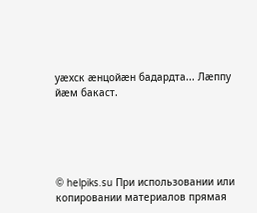уæхск æнцойæн бадардта... Лæппу йæм бакаст.





© helpiks.su При использовании или копировании материалов прямая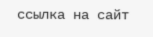ссылка на сайт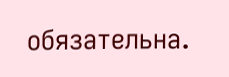обязательна.